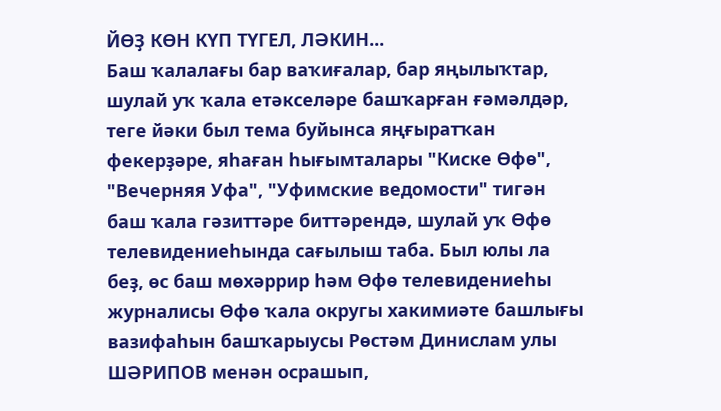ЙӨҘ КӨН КҮП ТҮГЕЛ, ЛӘКИН...
Баш ҡалалағы бар ваҡиғалар, бар яңылыҡтар, шулай уҡ ҡала етәкселәре башҡарған ғәмәлдәр, теге йәки был тема буйынса яңғыратҡан фекерҙәре, яһаған һығымталары "Киске Өфө", "Вечерняя Уфа", "Уфимские ведомости" тигән баш ҡала гәзиттәре биттәрендә, шулай уҡ Өфө телевидениеһында сағылыш таба. Был юлы ла беҙ, өс баш мөхәррир һәм Өфө телевидениеһы журналисы Өфө ҡала округы хакимиәте башлығы вазифаһын башҡарыусы Рөстәм Динислам улы ШӘРИПОВ менән осрашып,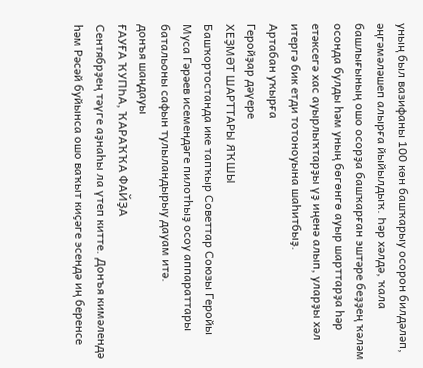уның был вазифаны 100 көн башҡарыу осорон билдәләп, әңгәмәләшеп алырға йыйылдыҡ. Һәр хәлдә, ҡала башлығының ошо осорҙа башҡарған эштәре беҙҙең ҡәләм осонда булды һәм уның бөгөнгө ауыр шарттарҙа һәр етәксегә хас ауырлыҡтарҙы үҙ иңенә алып, уларҙы хәл итергә бик етди тотоноуына шаһитбыҙ.
Артабан уҡырға
Геройҙар дәүере
ХЕҘМӘТ ШАРТТАРЫ ЯҠШЫ
Башҡортостанда ике тапҡыр Советтар Союзы Геройы Муса Гәрәев исемендәге пилотһыҙ осоу аппараттары батальоны сафын тулыландырыу дауам итә.
донъя шаңдауы
ҒАУҒА ҠУПҺА, ҠАРАҠҠА ФАЙҘА
Сентябрҙең тәүге аҙнаһы ла үтеп китте. Донъя кимәлендә һәм Рәсәй буйынса ошо ваҡыт киҫәге эсендә иң беренсе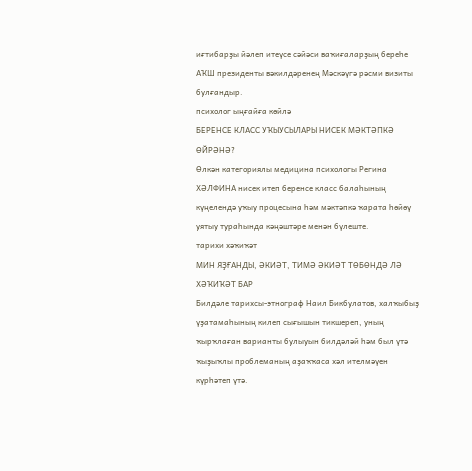иғтибарҙы йәлеп итеүсе сәйәси ваҡиғаларҙың береһе АҠШ президенты вәкилдәренең Мәскәүгә рәсми визиты булғандыр.
психолог ыңғайға көйлә
БЕРЕНСЕ КЛАСС УҠЫУСЫЛАРЫ НИСЕК МӘКТӘПКӘ ӨЙРӘНӘ?
Өлкән категориялы медицина психологы Регина ХӘЛФИНА нисек итеп беренсе класс балаһының күңелендә уҡыу процесына һәм мәктәпкә ҡарата һөйөү уятыу тураһында кәңәштәре менән бүлеште.
тарихи хәҡиҡәт
МИН ЯҘҒАНДЫ, ӘКИӘТ, ТИМӘ ӘКИӘТ ТӨБӨНДӘ ЛӘ ХӘҠИҠӘТ БАР
Билдәле тарихсы-этнограф Наил Бикбулатов, халҡыбыҙ үҙатамаһының килеп сығышын тикшереп, уның ҡырҡлаған варианты булыуын билдәләй һәм был үтә ҡыҙыҡлы проблеманың аҙаҡҡаса хәл ителмәүен күрһәтеп үтә.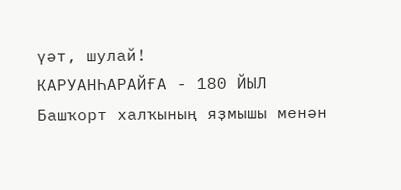үәт, шулай!
КАРУАНҺАРАЙҒА - 180 ЙЫЛ
Башҡорт халҡының яҙмышы менән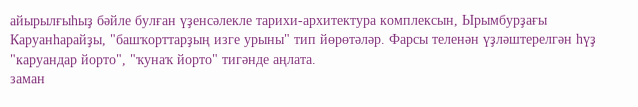айырылғыһыҙ бәйле булған үҙенсәлекле тарихи-архитектура комплексын, Ырымбурҙағы Каруанһарайҙы, "башҡорттарҙың изге урыны" тип йөрөтәләр. Фарсы теленән үҙләштерелгән һүҙ "каруандар йорто", "ҡунаҡ йорто" тигәнде аңлата.
заман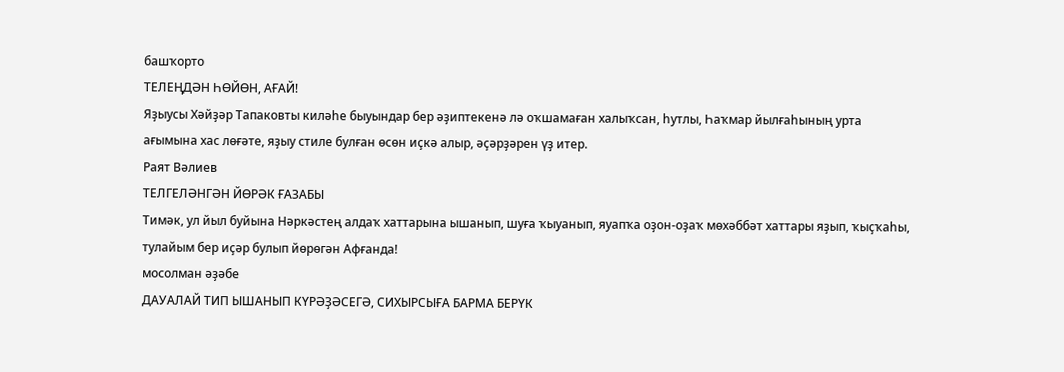башҡорто
ТЕЛЕҢДӘН ҺӨЙӨН, АҒАЙ!
Яҙыусы Хәйҙәр Тапаковты киләһе быуындар бер әҙиптекенә лә оҡшамаған халыҡсан, һутлы, Һаҡмар йылғаһының урта ағымына хас лөғәте, яҙыу стиле булған өсөн иҫкә алыр, әҫәрҙәрен үҙ итер.
Раят Вәлиев
ТЕЛГЕЛӘНГӘН ЙӨРӘК ҒАЗАБЫ
Тимәк, ул йыл буйына Нәркәстең алдаҡ хаттарына ышанып, шуға ҡыуанып, яуапҡа оҙон-оҙаҡ мөхәббәт хаттары яҙып, ҡыҫҡаһы, тулайым бер иҫәр булып йөрөгән Афғанда!
мосолман әҙәбе
ДАУАЛАЙ ТИП ЫШАНЫП КҮРӘҘӘСЕГӘ, СИХЫРСЫҒА БАРМА БЕРҮК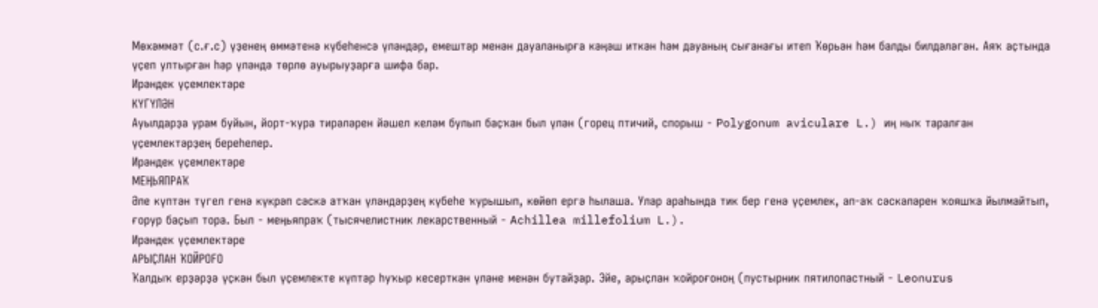Мөхәммәт (с.ғ.с) үҙенең өммәтенә күбеһенсә үләндәр, емештәр менән дауаланырға кәңәш иткән һәм дауаның сығанағы итеп Ҡөрьән һәм балды билдәләгән. Аяҡ аҫтында үҫеп ултырған һәр үләндә төрлө ауырыуҙарға шифа бар.
Ирәндек үҫемлектәре
КҮГҮЛӘН
Ауылдарҙа урам буйын, йорт-ҡура тирәләрен йәшел келәм булып баҫҡан был үлән (горец птичий, спорыш - Polygonum aviculare L.) иң ныҡ таралған үҫемлектәрҙең береһелер.
Ирәндек үҫемлектәре
МЕҢЬЯПРАҠ
Әле күптән түгел генә күкрәп сәскә атҡан үләндәрҙең күбеһе ҡурышып, көйөп ергә һылаша. Улар араһында тик бер генә үҫемлек, ап-аҡ сәскәләрен ҡояшҡа йылмайтып, ғорур баҫып тора. Был - меңьяпраҡ (тысячелистник лекарственный - Achillea millefolium L.).
Ирәндек үҫемлектәре
АРЫҪЛАН ҠОЙРОFO
Ҡалдыҡ ерҙәрҙә үҫкән был үҫемлекте күптәр һуҡыр кесерткән үләне менән бутайҙар. Эйе, арыҫлан ҡойроғоноң (пустырник пятилопастный - Leonurus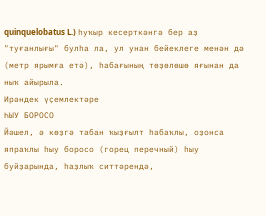quinquelobatus L.) һуҡыр кесерткәнгә бер аҙ "туғанлығы" булһа ла, ул унан бейеклеге менән дә (метр ярымға етә), һабағының төҙөлөшө яғынан да ныҡ айырыла.
Ирәндек үҫемлектәре
ҺЫУ БОРОСО
Йәшел, ә көҙгә табан ҡыҙғылт һабаҡлы, оҙонса япраҡлы һыу боросо (горец перечный) һыу буйҙарында, һаҙлыҡ ситтәрендә,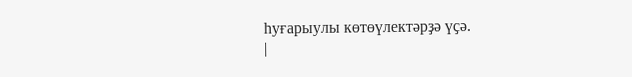һуғарыулы көтөүлектәрҙә үҫә.
|